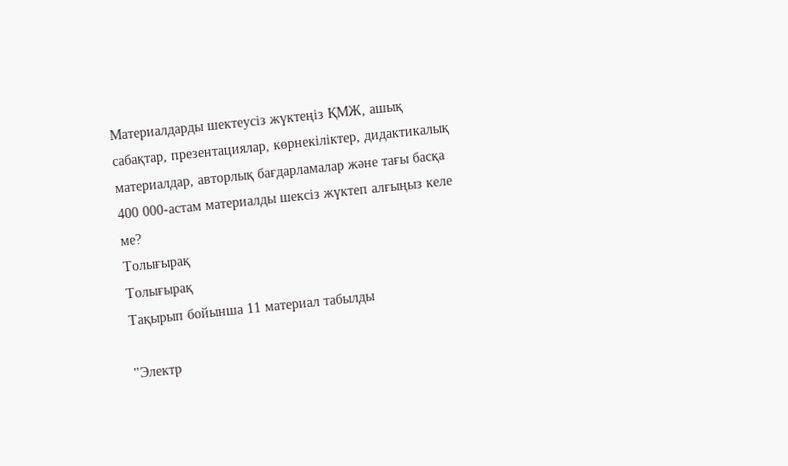Материалдарды шектеусіз жүктеңіз ҚМЖ, ашық сабақтар, презентациялар, көрнекіліктер, дидактикалық материалдар, авторлық бағдарламалар және тағы басқа 400 000-астам материалды шексіз жүктеп алғыңыз келе ме?
Толығырақ
Толығырақ
Тақырып бойынша 11 материал табылды

"Электр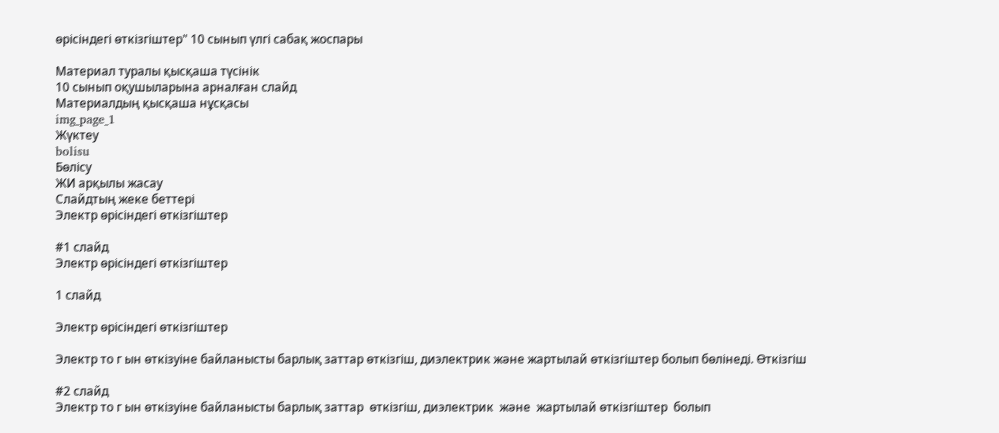өрісіндегі өткізгіштер" 10 сынып үлгі сабақ жоспары

Материал туралы қысқаша түсінік
10 сынып оқушыларына арналған слайд
Материалдың қысқаша нұсқасы
img_page_1
Жүктеу
bolisu
Бөлісу
ЖИ арқылы жасау
Слайдтың жеке беттері
Электр өрісіндегі өткізгіштер

#1 слайд
Электр өрісіндегі өткізгіштер

1 слайд

Электр өрісіндегі өткізгіштер

Электр то г ын өткізуіне байланысты барлық заттар өткізгіш, диэлектрик және жартылай өткізгіштер болып бөлінеді. Өткізгіш

#2 слайд
Электр то г ын өткізуіне байланысты барлық заттар  өткізгіш, диэлектрик  және  жартылай өткізгіштер  болып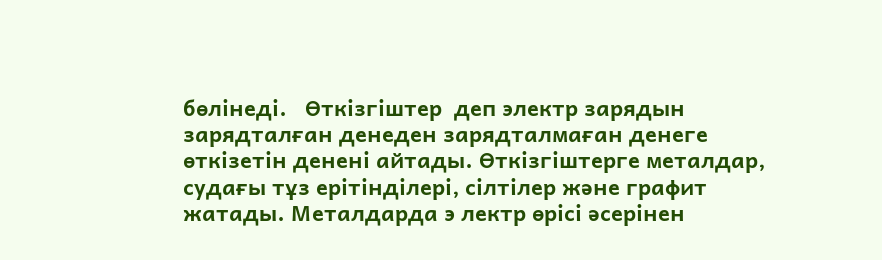бөлінеді.   Өткізгіштер  деп электр зарядын зарядталған денеден зарядталмаған денеге өткізетін денені айтады. Өткізгіштерге металдар, судағы тұз ерітінділері, сілтілер және графит жатады. Металдарда э лектр өрісі әсерінен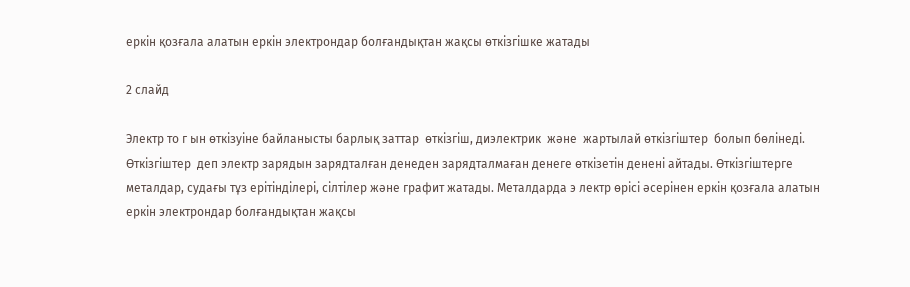еркін қозғала алатын еркін электрондар болғандықтан жақсы өткізгішке жатады

2 слайд

Электр то г ын өткізуіне байланысты барлық заттар  өткізгіш, диэлектрик  және  жартылай өткізгіштер  болып бөлінеді.   Өткізгіштер  деп электр зарядын зарядталған денеден зарядталмаған денеге өткізетін денені айтады. Өткізгіштерге металдар, судағы тұз ерітінділері, сілтілер және графит жатады. Металдарда э лектр өрісі әсерінен еркін қозғала алатын еркін электрондар болғандықтан жақсы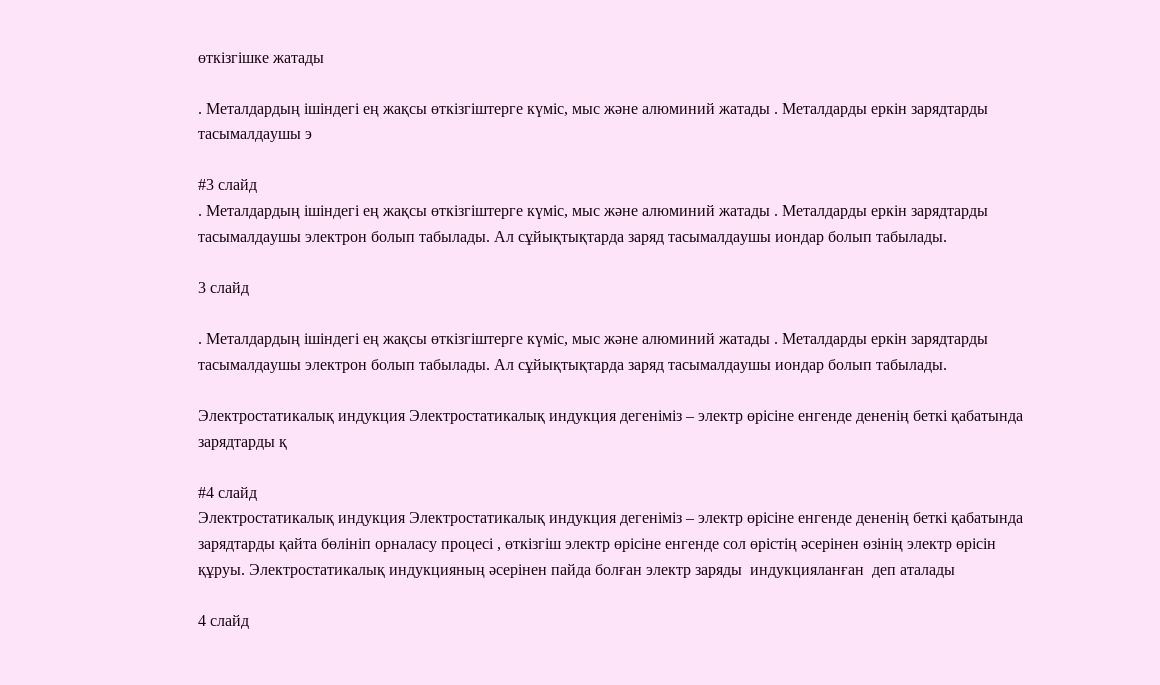өткізгішке жатады

. Металдардың ішіндегі ең жақсы өткізгіштерге күміс, мыс және алюминий жатады . Металдарды еркін зарядтарды тасымалдаушы э

#3 слайд
. Металдардың ішіндегі ең жақсы өткізгіштерге күміс, мыс және алюминий жатады . Металдарды еркін зарядтарды тасымалдаушы электрон болып табылады. Ал сұйықтықтарда заряд тасымалдаушы иондар болып табылады.

3 слайд

. Металдардың ішіндегі ең жақсы өткізгіштерге күміс, мыс және алюминий жатады . Металдарды еркін зарядтарды тасымалдаушы электрон болып табылады. Ал сұйықтықтарда заряд тасымалдаушы иондар болып табылады.

Электростатикалық индукция Электростатикалық индукция дегеніміз – электр өрісіне енгенде дененің беткі қабатында зарядтарды қ

#4 слайд
Электростатикалық индукция Электростатикалық индукция дегеніміз – электр өрісіне енгенде дененің беткі қабатында зарядтарды қайта бөлініп орналасу процесі , өткізгіш электр өрісіне енгенде сол өрістің әсерінен өзінің электр өрісін құруы. Электростатикалық индукцияның әсерінен пайда болған электр заряды  индукцияланған  деп аталады

4 слайд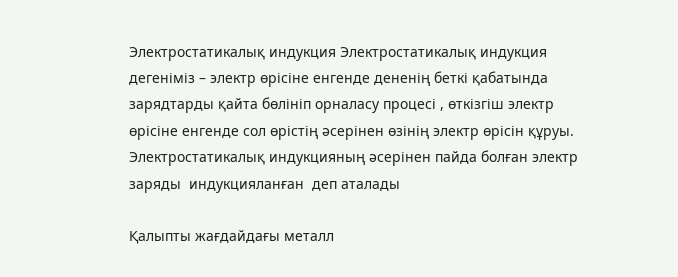Электростатикалық индукция Электростатикалық индукция дегеніміз – электр өрісіне енгенде дененің беткі қабатында зарядтарды қайта бөлініп орналасу процесі , өткізгіш электр өрісіне енгенде сол өрістің әсерінен өзінің электр өрісін құруы. Электростатикалық индукцияның әсерінен пайда болған электр заряды  индукцияланған  деп аталады

Қалыпты жағдайдағы металл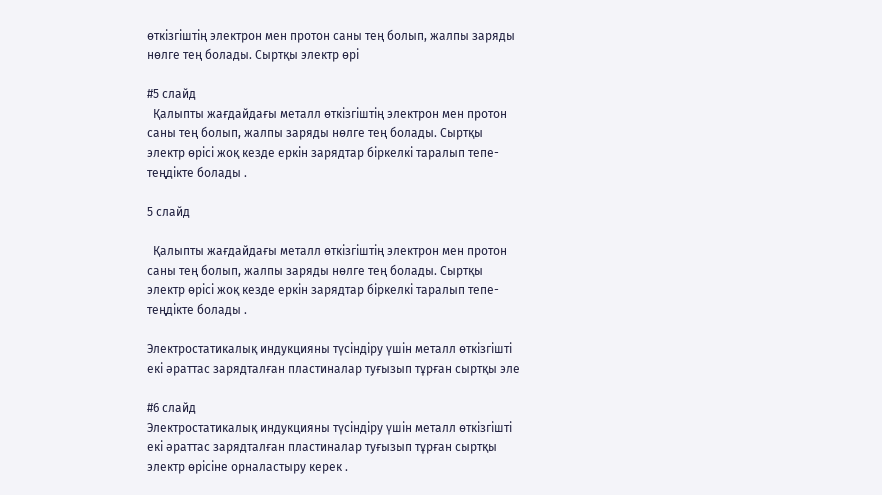өткізгіштің электрон мен протон саны тең болып, жалпы заряды нөлге тең болады. Сыртқы электр өрі

#5 слайд
  Қалыпты жағдайдағы металл өткізгіштің электрон мен протон саны тең болып, жалпы заряды нөлге тең болады. Сыртқы электр өрісі жоқ кезде еркін зарядтар біркелкі таралып тепе-теңдікте болады .

5 слайд

  Қалыпты жағдайдағы металл өткізгіштің электрон мен протон саны тең болып, жалпы заряды нөлге тең болады. Сыртқы электр өрісі жоқ кезде еркін зарядтар біркелкі таралып тепе-теңдікте болады .

Электростатикалық индукцияны түсіндіру үшін металл өткізгішті екі әраттас зарядталған пластиналар туғызып тұрған сыртқы эле

#6 слайд
Электростатикалық индукцияны түсіндіру үшін металл өткізгішті екі әраттас зарядталған пластиналар туғызып тұрған сыртқы электр өрісіне орналастыру керек .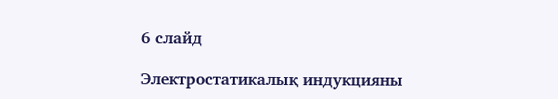6 слайд

Электростатикалық индукцияны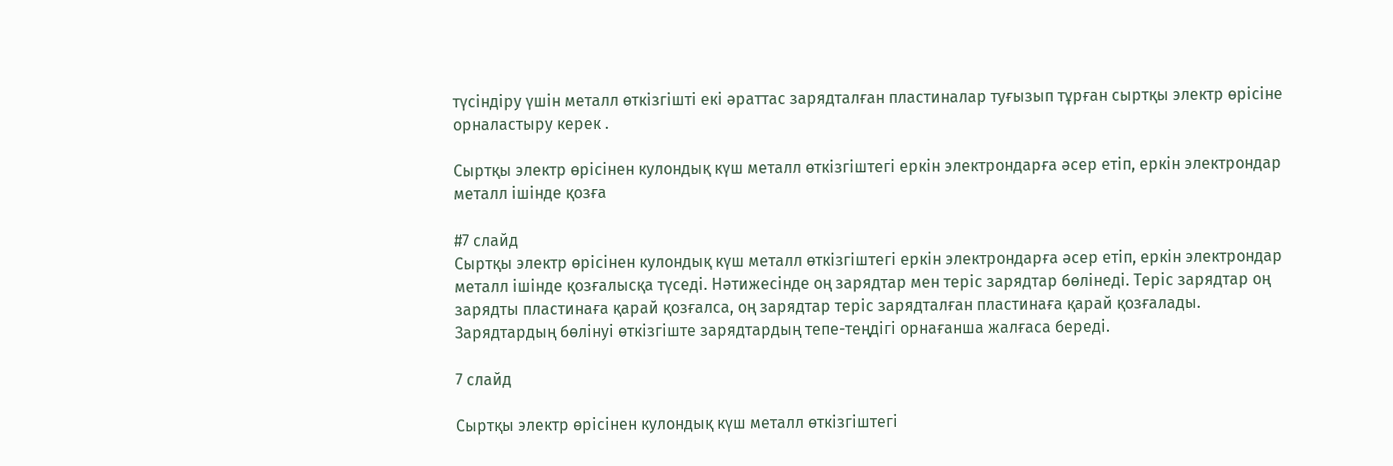түсіндіру үшін металл өткізгішті екі әраттас зарядталған пластиналар туғызып тұрған сыртқы электр өрісіне орналастыру керек .

Сыртқы электр өрісінен кулондық күш металл өткізгіштегі еркін электрондарға әсер етіп, еркін электрондар металл ішінде қозға

#7 слайд
Сыртқы электр өрісінен кулондық күш металл өткізгіштегі еркін электрондарға әсер етіп, еркін электрондар металл ішінде қозғалысқа түседі. Нәтижесінде оң зарядтар мен теріс зарядтар бөлінеді. Теріс зарядтар оң зарядты пластинаға қарай қозғалса, оң зарядтар теріс зарядталған пластинаға қарай қозғалады. Зарядтардың бөлінуі өткізгіште зарядтардың тепе-теңдігі орнағанша жалғаса береді.

7 слайд

Сыртқы электр өрісінен кулондық күш металл өткізгіштегі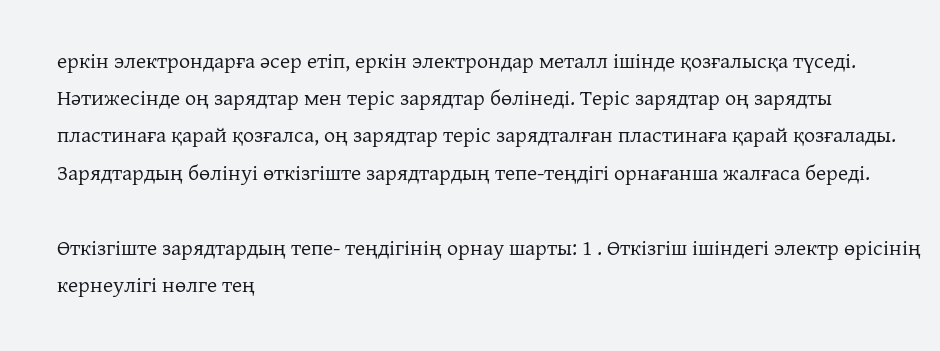еркін электрондарға әсер етіп, еркін электрондар металл ішінде қозғалысқа түседі. Нәтижесінде оң зарядтар мен теріс зарядтар бөлінеді. Теріс зарядтар оң зарядты пластинаға қарай қозғалса, оң зарядтар теріс зарядталған пластинаға қарай қозғалады. Зарядтардың бөлінуі өткізгіште зарядтардың тепе-теңдігі орнағанша жалғаса береді.

Өткізгіште зарядтардың тепе- теңдігінің орнау шарты: 1 . Өткізгіш ішіндегі электр өрісінің кернеулігі нөлге тең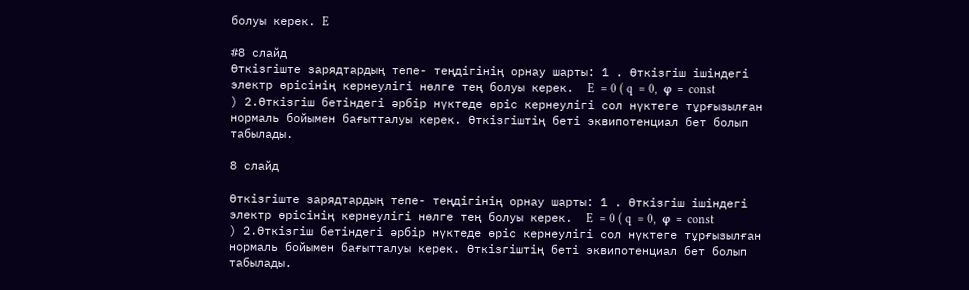болуы керек. E

#8 слайд
Өткізгіште зарядтардың тепе- теңдігінің орнау шарты: 1 . Өткізгіш ішіндегі электр өрісінің кернеулігі нөлге тең болуы керек.  E  = 0 ( q  = 0,  φ  =  const ) 2.Өткізгіш бетіндегі әрбір нүктеде өріс кернеулігі сол нүктеге тұрғызылған нормаль бойымен бағытталуы керек. Өткізгіштің беті эквипотенциал бет болып табылады.

8 слайд

Өткізгіште зарядтардың тепе- теңдігінің орнау шарты: 1 . Өткізгіш ішіндегі электр өрісінің кернеулігі нөлге тең болуы керек.  E  = 0 ( q  = 0,  φ  =  const ) 2.Өткізгіш бетіндегі әрбір нүктеде өріс кернеулігі сол нүктеге тұрғызылған нормаль бойымен бағытталуы керек. Өткізгіштің беті эквипотенциал бет болып табылады.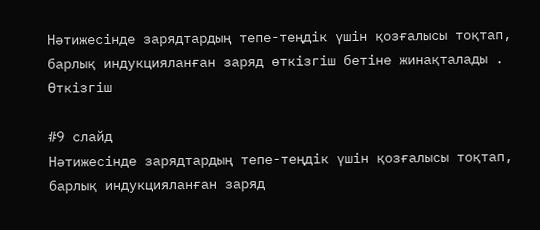Нәтижесінде зарядтардың тепе-теңдік үшін қозғалысы тоқтап, барлық индукцияланған заряд өткізгіш бетіне жинақталады . Өткізгіш

#9 слайд
Нәтижесінде зарядтардың тепе-теңдік үшін қозғалысы тоқтап, барлық индукцияланған заряд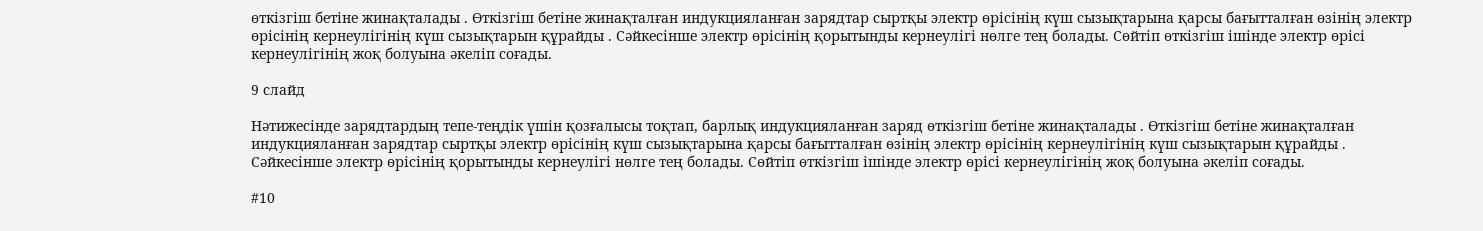өткізгіш бетіне жинақталады . Өткізгіш бетіне жинақталған индукцияланған зарядтар сыртқы электр өрісінің күш сызықтарына қарсы бағытталған өзінің электр өрісінің кернеулігінің күш сызықтарын құрайды . Сәйкесінше электр өрісінің қорытынды кернеулігі нөлге тең болады. Сөйтіп өткізгіш ішінде электр өрісі кернеулігінің жоқ болуына әкеліп соғады.

9 слайд

Нәтижесінде зарядтардың тепе-теңдік үшін қозғалысы тоқтап, барлық индукцияланған заряд өткізгіш бетіне жинақталады . Өткізгіш бетіне жинақталған индукцияланған зарядтар сыртқы электр өрісінің күш сызықтарына қарсы бағытталған өзінің электр өрісінің кернеулігінің күш сызықтарын құрайды . Сәйкесінше электр өрісінің қорытынды кернеулігі нөлге тең болады. Сөйтіп өткізгіш ішінде электр өрісі кернеулігінің жоқ болуына әкеліп соғады.

#10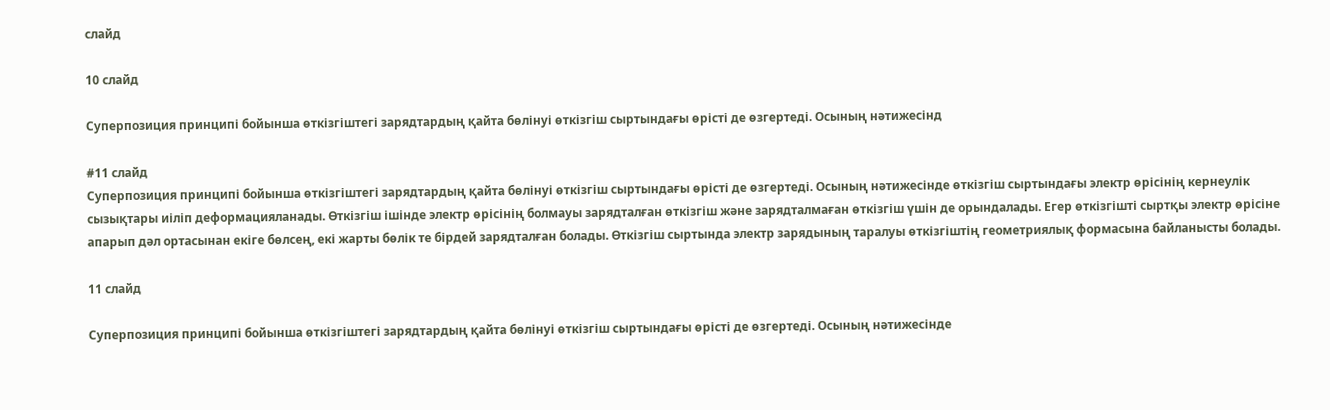слайд

10 слайд

Суперпозиция принципі бойынша өткізгіштегі зарядтардың қайта бөлінуі өткізгіш сыртындағы өрісті де өзгертеді. Осының нәтижесінд

#11 слайд
Суперпозиция принципі бойынша өткізгіштегі зарядтардың қайта бөлінуі өткізгіш сыртындағы өрісті де өзгертеді. Осының нәтижесінде өткізгіш сыртындағы электр өрісінің кернеулік сызықтары иіліп деформацияланады. Өткізгіш ішінде электр өрісінің болмауы зарядталған өткізгіш және зарядталмаған өткізгіш үшін де орындалады. Егер өткізгішті сыртқы электр өрісіне апарып дәл ортасынан екіге бөлсең, екі жарты бөлік те бірдей зарядталған болады. Өткізгіш сыртында электр зарядының таралуы өткізгіштің геометриялық формасына байланысты болады.

11 слайд

Суперпозиция принципі бойынша өткізгіштегі зарядтардың қайта бөлінуі өткізгіш сыртындағы өрісті де өзгертеді. Осының нәтижесінде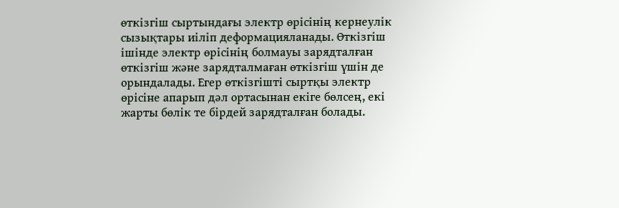өткізгіш сыртындағы электр өрісінің кернеулік сызықтары иіліп деформацияланады. Өткізгіш ішінде электр өрісінің болмауы зарядталған өткізгіш және зарядталмаған өткізгіш үшін де орындалады. Егер өткізгішті сыртқы электр өрісіне апарып дәл ортасынан екіге бөлсең, екі жарты бөлік те бірдей зарядталған болады.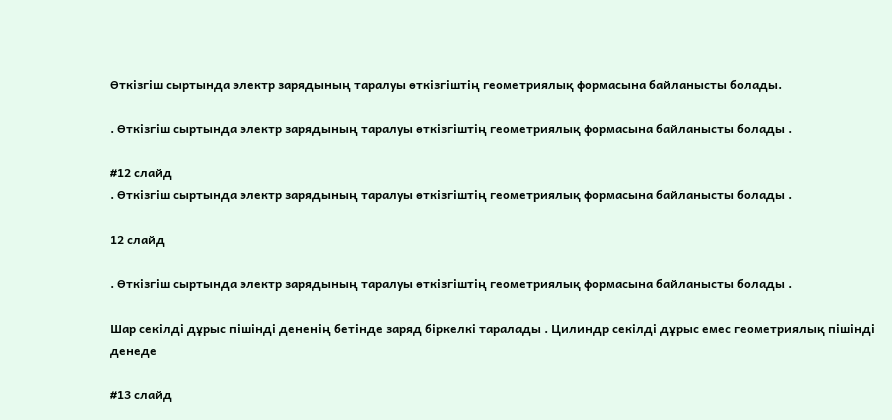Өткізгіш сыртында электр зарядының таралуы өткізгіштің геометриялық формасына байланысты болады.

. Өткізгіш сыртында электр зарядының таралуы өткізгіштің геометриялық формасына байланысты болады .

#12 слайд
. Өткізгіш сыртында электр зарядының таралуы өткізгіштің геометриялық формасына байланысты болады .

12 слайд

. Өткізгіш сыртында электр зарядының таралуы өткізгіштің геометриялық формасына байланысты болады .

Шар секілді дұрыс пішінді дененің бетінде заряд біркелкі таралады . Цилиндр секілді дұрыс емес геометриялық пішінді денеде

#13 слайд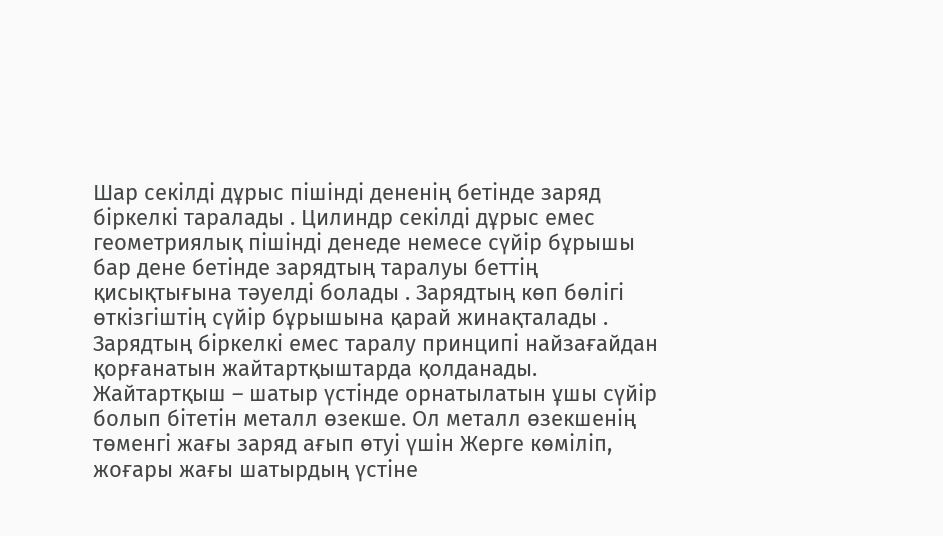Шар секілді дұрыс пішінді дененің бетінде заряд біркелкі таралады . Цилиндр секілді дұрыс емес геометриялық пішінді денеде немесе сүйір бұрышы бар дене бетінде зарядтың таралуы беттің қисықтығына тәуелді болады . Зарядтың көп бөлігі өткізгіштің сүйір бұрышына қарай жинақталады . Зарядтың біркелкі емес таралу принципі найзағайдан қорғанатын жайтартқыштарда қолданады. Жайтартқыш – шатыр үстінде орнатылатын ұшы сүйір болып бітетін металл өзекше. Ол металл өзекшенің төменгі жағы заряд ағып өтуі үшін Жерге көміліп, жоғары жағы шатырдың үстіне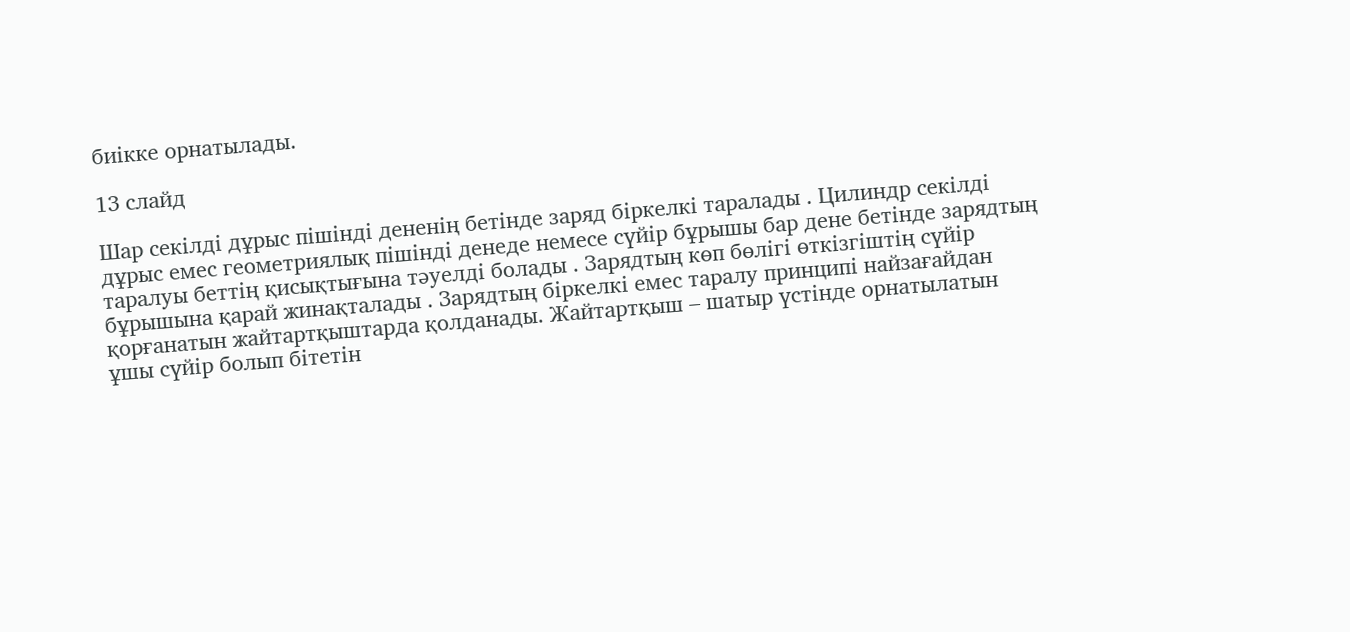биікке орнатылады.

13 слайд

Шар секілді дұрыс пішінді дененің бетінде заряд біркелкі таралады . Цилиндр секілді дұрыс емес геометриялық пішінді денеде немесе сүйір бұрышы бар дене бетінде зарядтың таралуы беттің қисықтығына тәуелді болады . Зарядтың көп бөлігі өткізгіштің сүйір бұрышына қарай жинақталады . Зарядтың біркелкі емес таралу принципі найзағайдан қорғанатын жайтартқыштарда қолданады. Жайтартқыш – шатыр үстінде орнатылатын ұшы сүйір болып бітетін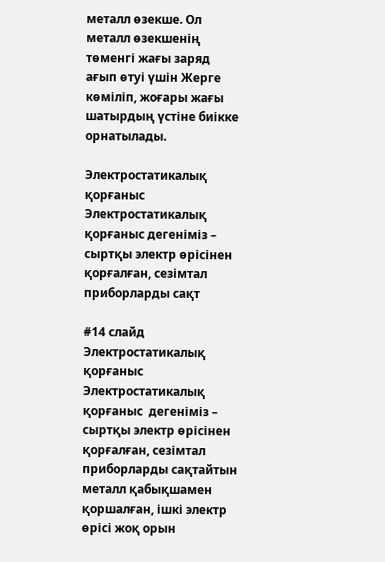металл өзекше. Ол металл өзекшенің төменгі жағы заряд ағып өтуі үшін Жерге көміліп, жоғары жағы шатырдың үстіне биікке орнатылады.

Электростатикалық қорғаныс Электростатикалық қорғаныс дегеніміз – сыртқы электр өрісінен қорғалған, сезімтал приборларды сақт

#14 слайд
Электростатикалық қорғаныс Электростатикалық қорғаныс  дегеніміз – сыртқы электр өрісінен қорғалған, сезімтал приборларды сақтайтын металл қабықшамен қоршалған, ішкі электр өрісі жоқ орын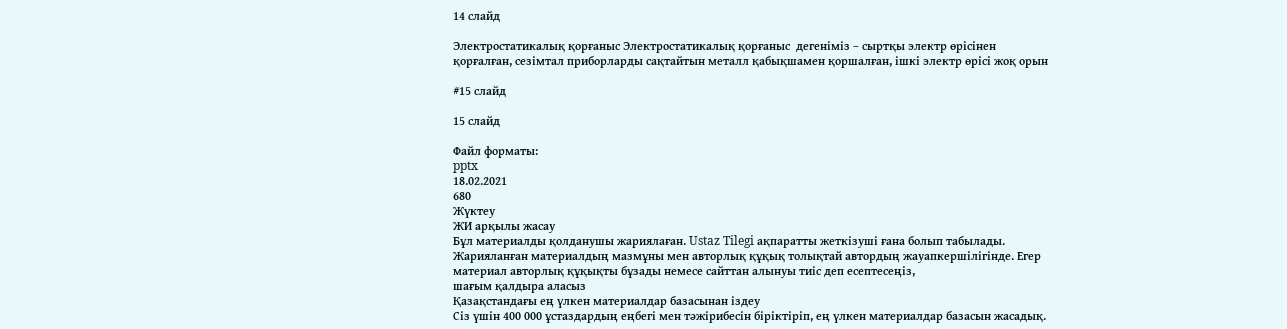14 слайд

Электростатикалық қорғаныс Электростатикалық қорғаныс  дегеніміз – сыртқы электр өрісінен қорғалған, сезімтал приборларды сақтайтын металл қабықшамен қоршалған, ішкі электр өрісі жоқ орын

#15 слайд

15 слайд

Файл форматы:
pptx
18.02.2021
680
Жүктеу
ЖИ арқылы жасау
Бұл материалды қолданушы жариялаған. Ustaz Tilegi ақпаратты жеткізуші ғана болып табылады. Жарияланған материалдың мазмұны мен авторлық құқық толықтай автордың жауапкершілігінде. Егер материал авторлық құқықты бұзады немесе сайттан алынуы тиіс деп есептесеңіз,
шағым қалдыра аласыз
Қазақстандағы ең үлкен материалдар базасынан іздеу
Сіз үшін 400 000 ұстаздардың еңбегі мен тәжірибесін біріктіріп, ең үлкен материалдар базасын жасадық.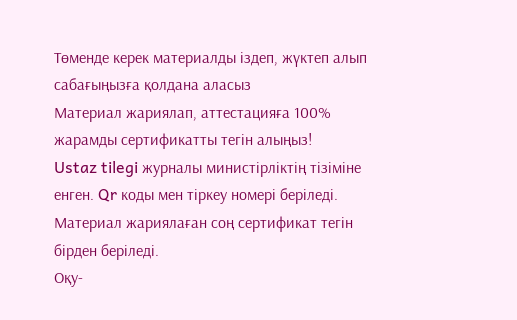Төменде керек материалды іздеп, жүктеп алып сабағыңызға қолдана аласыз
Материал жариялап, аттестацияға 100% жарамды сертификатты тегін алыңыз!
Ustaz tilegi журналы министірліктің тізіміне енген. Qr коды мен тіркеу номері беріледі. Материал жариялаған соң сертификат тегін бірден беріледі.
Оқу-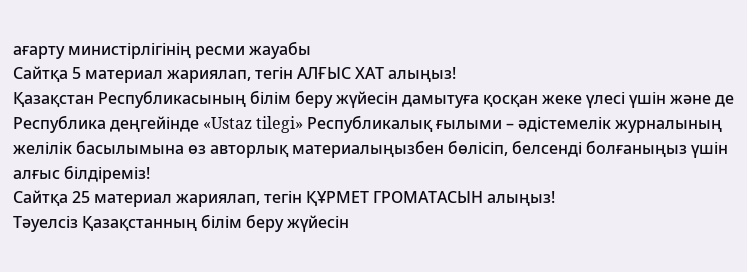ағарту министірлігінің ресми жауабы
Сайтқа 5 материал жариялап, тегін АЛҒЫС ХАТ алыңыз!
Қазақстан Республикасының білім беру жүйесін дамытуға қосқан жеке үлесі үшін және де Республика деңгейінде «Ustaz tilegi» Республикалық ғылыми – әдістемелік журналының желілік басылымына өз авторлық материалыңызбен бөлісіп, белсенді болғаныңыз үшін алғыс білдіреміз!
Сайтқа 25 материал жариялап, тегін ҚҰРМЕТ ГРОМАТАСЫН алыңыз!
Тәуелсіз Қазақстанның білім беру жүйесін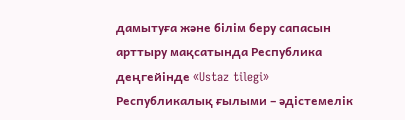дамытуға және білім беру сапасын арттыру мақсатында Республика деңгейінде «Ustaz tilegi» Республикалық ғылыми – әдістемелік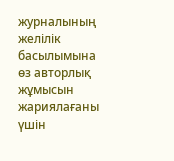журналының желілік басылымына өз авторлық жұмысын жариялағаны үшін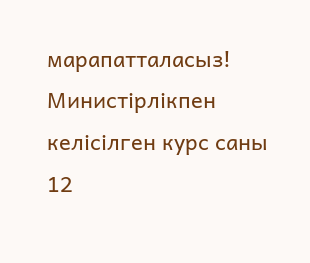марапатталасыз!
Министірлікпен келісілген курс саны 12